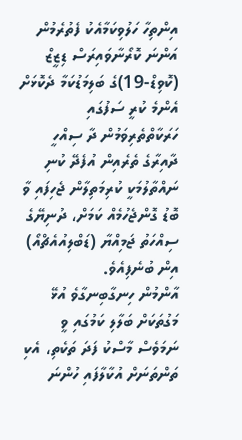އިންތިހާ ހަލުވިކަމާއެކު ފެތުރެމުން އަންނަ ކޮރޯނާވައިރަސް ޑިޒީޒް (ކޮވިޑް-19)ގެ ބަލިމަޑުކަމާ ދެކޮޅަށް އެންމެ ކުރީ ސަފުގައި ހަރަކާތްތެރިވަމުން ދާ ސިއްހީ ދާއިރާގެ ތެރެއިން އުފެދޭ ކުނި ނައްތާލުމަކީ ކުރިމަތިލާން ޖެހިފައި ވާ ބޮޑު ގޮންޖެހުމެއް ކަމަށް، ދުނިޔޭގެ ސިއްހަތު ޖަމިއްޔާ (ޑަބްލިއުއެޗްއޯ) އިން ބުނެފިއެވެ.
އާންމުން ހިނގާބިނގާވެ އުޅޭ މަގުތަކަށް ބަލާލި ކަމުގައި ވީ ނަމަވެސް މާސްކު ފަދަ ތަކެތި، އެކި ތަންތަނަށް އުކާލާފައި ހުންނަ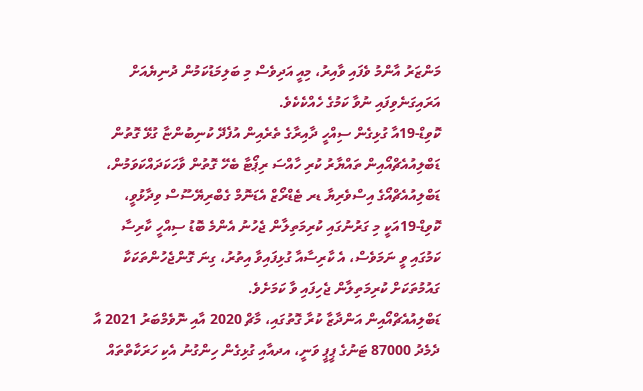މަންޒަރު އާންމު ވެފައި ވާއިރު، މިއީ އަދިވެސް މި ބަލިމަޑުކަމުން ދުނިޔެއަށް އަރައިގަނެވިފައި ނުވާ ކަމުގެ ހެއްކެކެވެ.
ކޮވިޑް-19އާ ގުޅިގެން ސިއްހީ ދާއިރާގެ ތެރެއިން އުފެދޭ ކުނިބުންޏާ ގުޅޭ ގޮތުން ޑަބްލިއުއެޗްއޯއިން ތައްޔާރު ކުރި ހާއްސަ ރިޕޯޓާ ބެހޭ ގޮތުން ވާހަކަދައްކަވަމުން، ޑަބްލިއުއެޗްއޯގެ އިސްވެރިޔާ ޑރ ޓެޑްރޯޒް އެޑަނޮމް ގެބްރިޔޭސޫސް ވިދާޅުވީ، ކޮވިޑް-19އަކީ މި ގަރުނުގައި ކުރިމަތިލާން ޖެހުނު އެންމެ ބޮޑު ސިއްހީ ކާރިސާ ކަމުގައި ވީ ނަމަވެސް، އެ ކާރިސާއާ ގުޅިފައިވާ އިތުރު، ގިނަ ގޮންޖެހުންތަކަކާ ގައުމުތަކަށް ކުރިމަތިލާން ޖެހިފައި ވާ ކަމަށެވެ.
ޑަބްލިއުއެޗްއޯއިން އަންދާޒާ ކުރާ ގޮތުގައި، މާޗް 2020 އާއި ނޮވެމްބަރު 2021 އާ ދެމެދު 87000 ޓަނުގެ ޕީޕީ ވަނީ، އދއާއި ގުޅިގެން ހިންގުނު އެކި ހަރަކާތްތައް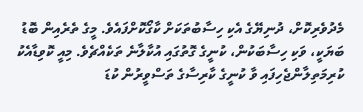މެދުވެރިކޮށް، ދުނިޔޭގެ އެކި ހިސާބުތަކަށް ކާގޯކޮށްފައެވެ. މީގެ ތެރެއިން ބޮޑު ބަޔަކީ، ވަކި ހިސާބަކުން، ކުނީގެ ގޮތުގައި އުކާލާނެ ތަކެއްޗެވެ. މިއީ ކޮވިޑާއެކު ކުރިމަތިލާންޖެހިފައި ވާ ކުނީގެ ކާރިސާގެ ތަސްވީރުން ކުޑަ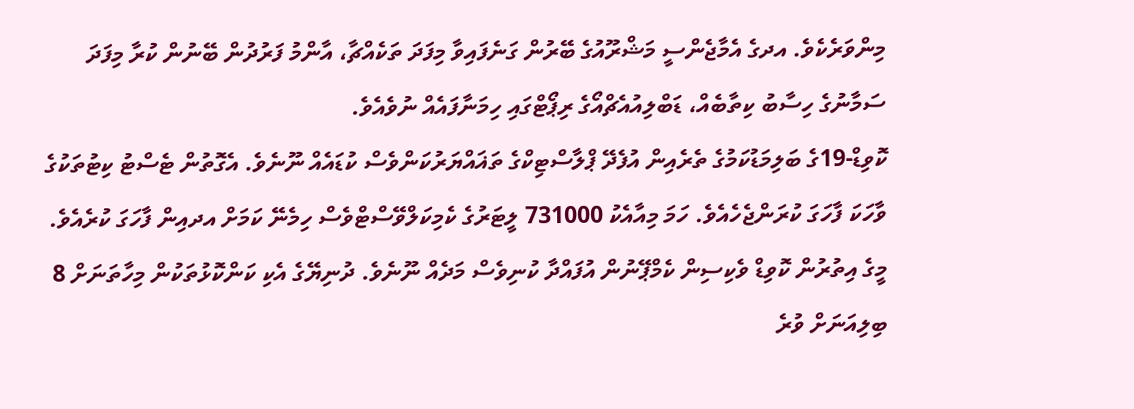މިންވަރެކެވެ. އދގެ އެމާޖެންސީ މަޝްރޫއުގެ ބޭރުން ގަނެފައިވާ މިފަދަ ތަކެއްޗާ، އާންމު ފަރުދުން ބޭނުން ކުރާ މިފަދަ ސަމާނުގެ ހިސާބު ކިތާބެއް، ޑަބްލިއުއެޗްއޯގެ ރިޕޯޓްގައި ހިމަނާފައެއް ނުވެއެވެ.
ކޮވިޑް-19ގެ ބަލިމަޑުކަމުގެ ތެރެއިން އުފެދޭ ޕްލާސްޓިކްގެ ތަޣައްޔަރުކަންވެސް ކުޑައެއް ނޫނެވެ. އެގޮތުން ޓެސްޓު ކިޓުތަކުގެ ވާހަކަ ފާހަގަ ކުރަންޖެހެއެވެ. ހަމަ މިއާއެކު 731000 ލީޓަރުގެ ކެމިކަލްވޭސްޓްވެސް ހިމެނޭ ކަމަށް އދއިން ފާހަގަ ކުރެއެވެ. މީގެ އިތުރުން ކޮވިޑް ވެކިސިން ކެމްޕޭނުން އުފައްދާ ކުނިވެސް މަދެއް ނޫނެވެ. ދުނިޔޭގެ އެކި ކަންކޮޅުތަކުން މިހާތަނަށް 8 ބިލިއަނަށް ވުރެ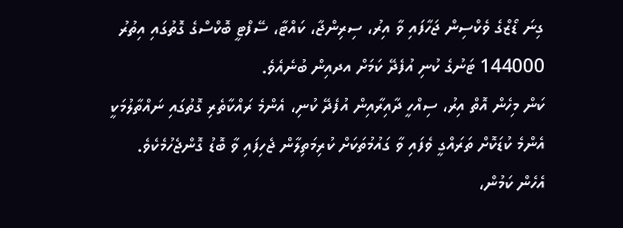ގިނަ ޑޯޒްގެ ވެކްސިން ޖަހާފައި ވާ އިރު، ސިރިންޖާ، ކައްޓާ، ސޭފްޓީ ބޮކްސްގެ ގޮތުގައި އިތުރު 144000 ޓަނުގެ ކުނި އުފެދޭ ކަމަށް އދއިން ބުނެއެވެ.
ކަން މިހެން އޮތް އިރު، ސިއްހީ ދާއިރާއިން އުފެދޭ ކުނި، އެންމެ ރައްކާތެރި ގޮތުގައި ނައްތާލުމަކީ އެންމެ ކުޑަކޮށް ތަރައްގީ ވެފައި ވާ ގައުމުތަކަށް ކުރިމަތިލާން ޖެހިފައި ވާ ބޮޑު ގޮންޖެހުމެކެވެ.
އެހެން ކަމުން،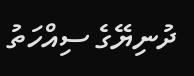ދުނިޔޭގެ ސިއްހަތު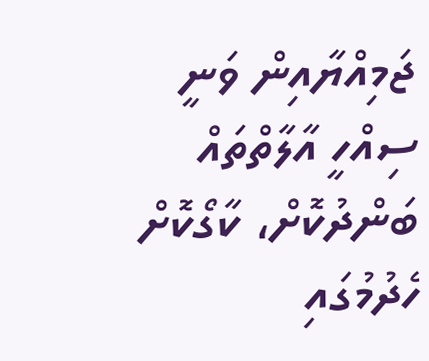ޖަމިއްޔާއިން ވަނީ ސިއްހީ އާލާތްތައް ބަންދުކޮށް، ކާގޯކޮށް ހެދުމުގައި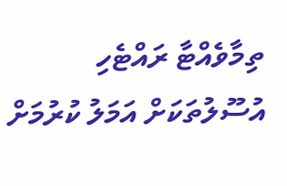ތިމާވެއްޓާ ރައްޓެހި އުސޫލުތަކަށް އަމަލު ކުރުމަށް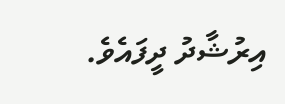އިރުޝާދު ދީފައެވެ.